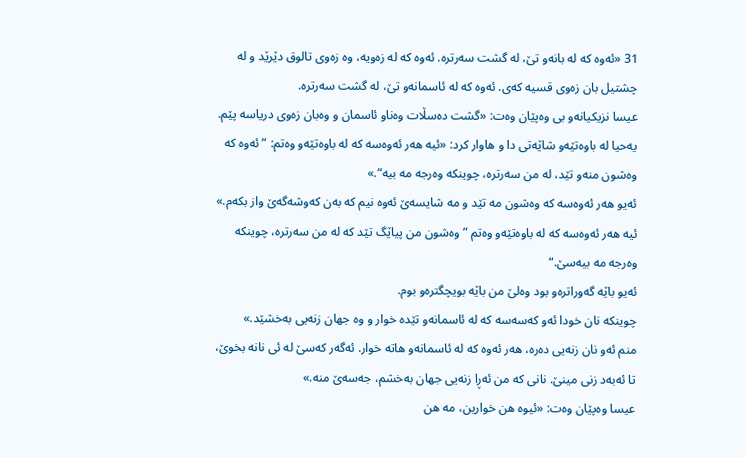31 «ئەوه که له بانەو تێ، له گشت سەرتره. ئەوه که له زەویه، وه زەوی تالوق دێرێد و له چشتیل بان زەوی قسیه کەی. ئەوه که له ئاسمانەو تێ، له گشت سەرتره.
عیسا نزیکیانەو بی وەپێان وەت: «گشت دەسڵات وەناو ئاسمان و وەبان زەوی دریاسه پێم.
یەحیا له باوەتێەو شاێەتی دا و هاوار کرد: «ئیه هەر ئەوەسه که له باوەتێەو وەتم: ”ئەوه که وەشون منەو تێد، له من سەرتره، چوینکه وەرجه مه بیه“.»
ئەیو هەر ئەوەسه که وەشون مه تێد و مه شایسەێ ئەوه نیم که بەن کەوشەگەێ واز بکەم.»
ئیه هەر ئەوەسه که له باوەتێەو وەتم ”وەشون من پیاێگ تێد که له من سەرتره، چوینکه وەرجه مه بیەسێ.“
ئەیو باێه گەوراترەو بود وەلێ من باێه بویچگترەو بوم.
چوینکه نان خودا ئەو کەسەسه که له ئاسمانەو تێدە خوار و وه جهان زنەیی بەخشێد.»
منم ئەو نان زنەیی دەره، هەر ئەوه که له ئاسمانەو هاته خوار. ئەگەر کەسێ له ئی نانه بخوێ، تا ئەبەد زنی مینێ. نانی که من ئەڕا زنەیی جهان بەخشم، جەسەێ منه.»
عیسا وەپێان وەت: «ئیوه هن خوارین، مه هن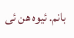بانم. ئیوه هن ئی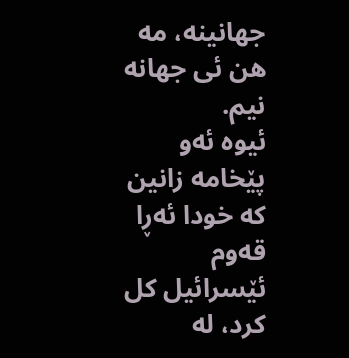جهانینه، مه هن ئی جهانه نیم.
ئیوه ئەو پێخامه زانین که خودا ئەڕا قەوم ئێسرائیل کل کرد، له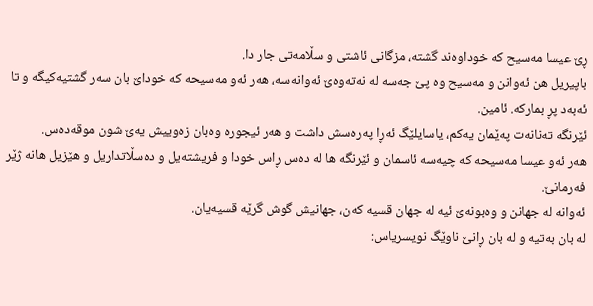ڕێ عیسا مەسیح که خوداوەند گشته، مزگانی ئاشتی و سڵامەتی جار دا.
باپیریل هن ئەوانن و مەسیح وه پێ جەسه له نەتەوەێ ئەوانەسه، هەر ئەو مەسیحه که خوداێ بان سەر گشتیەکیگه و تا ئەبەد پڕ بمارکه. ئامین.
ئێرنگه تەنانەت پەێمان یەکم، یاسایلێگ ئەڕا پەرەسش داشت و هەر ئیجوره وەبان زەوییش یەێ شون موقەدەس.
هەر ئەو عیسا مەسیحه که چیەسه ئاسمان و ئێرنگه ها له دەس ڕاس خودا و فریشتەیل و دەسڵاتداریل و هێزيل هانه ژێر فەرمانێ.
ئەوانه له جهانن و وەبونەێ ئیه له جهان قسیه کەن، جهانیش گوش گرێه قسیەیان.
له بان بەتیه و له بان ڕانێ ناوێگ نویسریاس: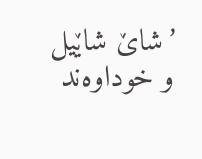’شاێ شاێیل و خوداوەند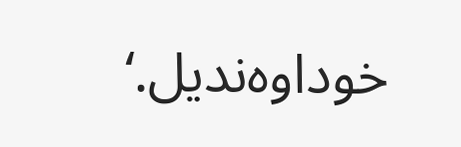خوداوەندیل.‘